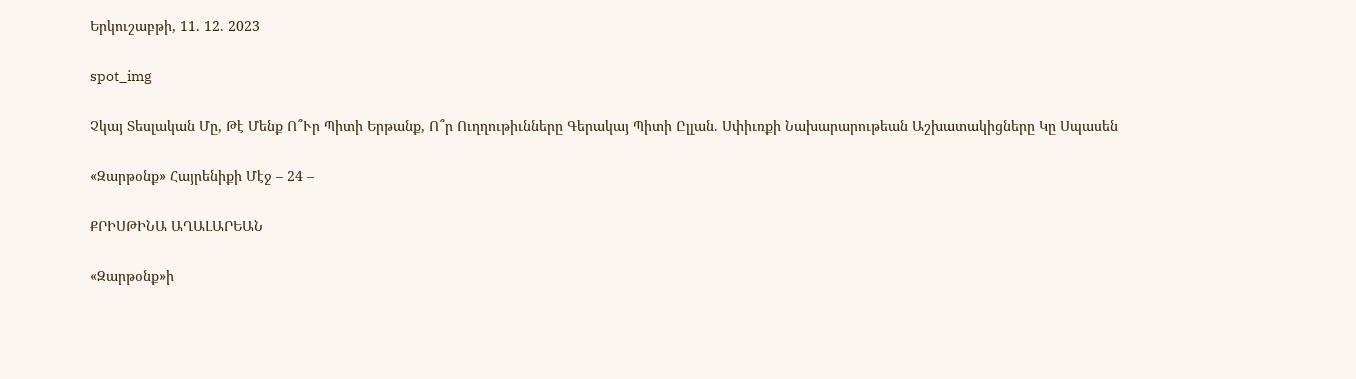Երկուշաբթի, 11. 12. 2023

spot_img

Չկայ Տեսլական Մը, Թէ Մենք Ո՞Ւր Պիտի Երթանք, Ո՞ր Ուղղութիւնները Գերակայ Պիտի Ըլլան. Սփիւռքի Նախարարութեան Աշխատակիցները Կը Սպասեն

«Զարթօնք» Հայրենիքի Մէջ – 24 –

ՔՐԻՍԹԻՆԱ ԱՂԱԼԱՐԵԱՆ

«Զարթօնք»ի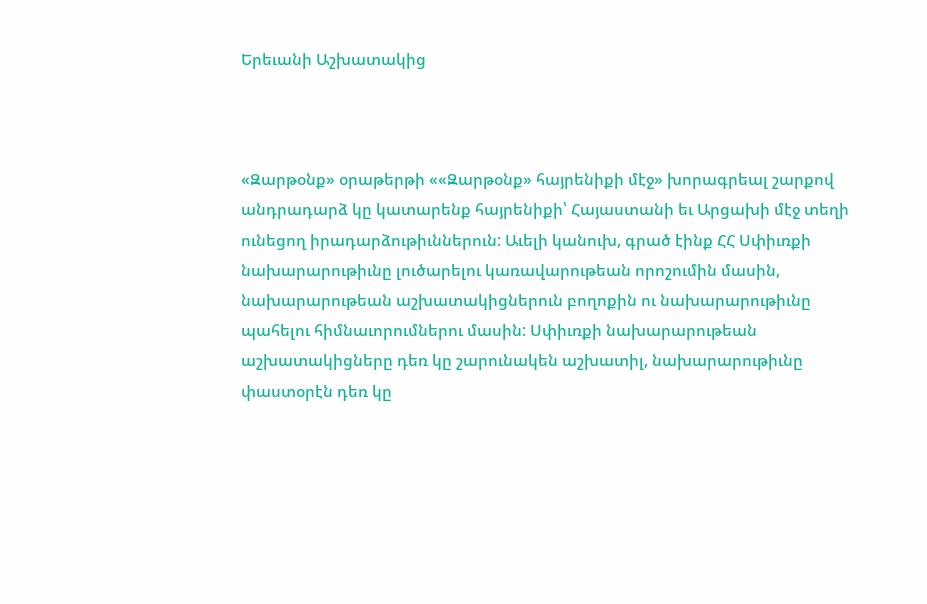Երեւանի Աշխատակից



«Զարթօնք» օրաթերթի ««Զարթօնք» հայրենիքի մէջ» խորագրեալ շարքով անդրադարձ կը կատարենք հայրենիքի՝ Հայաստանի եւ Արցախի մէջ տեղի ունեցող իրադարձութիւններուն: Աւելի կանուխ, գրած էինք ՀՀ Սփիւռքի նախարարութիւնը լուծարելու կառավարութեան որոշումին մասին, նախարարութեան աշխատակիցներուն բողոքին ու նախարարութիւնը պահելու հիմնաւորումներու մասին: Սփիւռքի նախարարութեան աշխատակիցները դեռ կը շարունակեն աշխատիլ, նախարարութիւնը փաստօրէն դեռ կը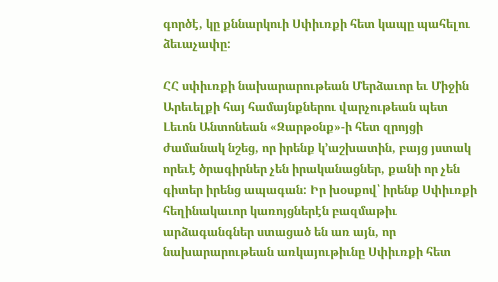գործէ, կը քննարկուի Սփիւռքի հետ կապը պահելու ձեւաչափը:

ՀՀ սփիւռքի նախարարութեան Մերձաւոր եւ Միջին Արեւելքի հայ համայնքներու վարչութեան պետ Լեւոն Անտոնեան «Զարթօնք»-ի հետ զրոյցի ժամանակ նշեց, որ իրենք կ’աշխատին, բայց յստակ որեւէ ծրագիրներ չեն իրականացներ, քանի որ չեն գիտեր իրենց ապագան: Իր խօսքով՝ իրենք Սփիւռքի հեղինակաւոր կառոյցներէն բազմաթիւ արձագանգներ ստացած են առ այն, որ նախարարութեան առկայութիւնը Սփիւռքի հետ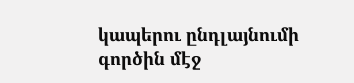կապերու ընդլայնումի գործին մէջ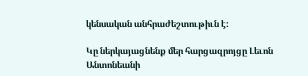կենսական անհրաժեշտութիւն է:

Կը ներկայացնենք մեր հարցազրոյցը Լեւոն Անտոնեանի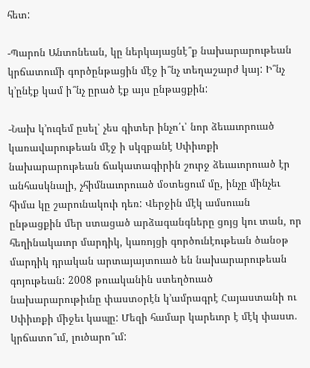հետ:

-Պարոն Անտոնեան, կը ներկայացնէ՞ք նախարարութեան կրճատումի գործընթացին մէջ ի՞նչ տեղաշարժ կայ: Ի՞նչ կ’ընէք կամ ի՞նչ ըրած էք այս ընթացքին:

-Նախ կ’ուզեմ ըսել՝ չես գիտեր ինչո՛ւ՝ նոր ձեւաւորուած կառավարութեան մէջ ի սկզբանէ Սփիւռքի նախարարութեան ճակատագիրին շուրջ ձեւաւորուած էր անհասկնալի, չհիմնաւորուած մօտեցում մը, ինչը մինչեւ հիմա կը շարունակուի դեռ: Վերջին մէկ ամսուան ընթացքին մեր ստացած արձագանգները ցոյց կու տան, որ հեղինակաւոր մարդիկ, կառոյցի գործունէութեան ծանօթ մարդիկ դրական արտայայտուած են նախարարութեան գոյութեան: 2008 թուականին ստեղծուած նախարարութիւնը փաստօրէն կ’ամրագրէ Հայաստանի ու Սփիւռքի միջեւ կապը: Մեզի համար կարեւոր է մէկ փաստ. կրճատո՞ւմ, լուծարո՞ւմ: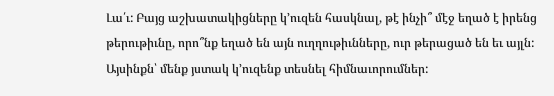Լա՛ւ: Բայց աշխատակիցները կ’ուզեն հասկնալ, թէ ինչի՞ մէջ եղած է իրենց թերութիւնը, որո՞նք եղած են այն ուղղութիւնները, ուր թերացած են եւ այլն: Այսինքն՝ մենք յստակ կ’ուզենք տեսնել հիմնաւորումներ: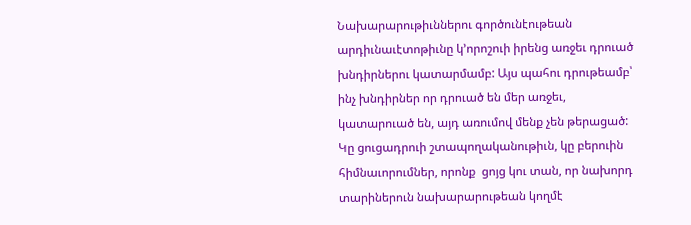Նախարարութիւններու գործունէութեան արդիւնաւէտոթիւնը կ’որոշուի իրենց առջեւ դրուած խնդիրներու կատարմամբ: Այս պահու դրութեամբ՝ ինչ խնդիրներ որ դրուած են մեր առջեւ, կատարուած են, այդ առումով մենք չեն թերացած: Կը ցուցադրուի շտապողականութիւն, կը բերուին հիմնաւորումներ, որոնք  ցոյց կու տան, որ նախորդ տարիներուն նախարարութեան կողմէ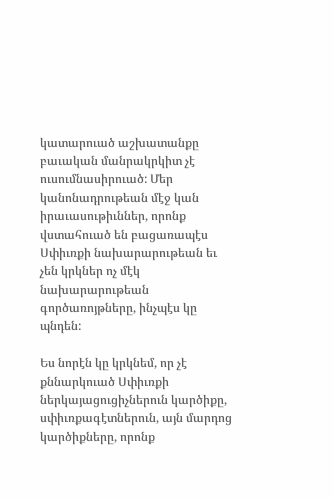կատարուած աշխատանքը բաւական մանրակրկիտ չէ ուսումնասիրուած: Մեր կանոնադրութեան մէջ կան իրաւասութիւններ, որոնք վստահուած են բացառապէս Սփիւռքի նախարարութեան եւ չեն կրկներ ոչ մէկ նախարարութեան գործառոյթները, ինչպէս կը պնդեն:

Ես նորէն կը կրկնեմ, որ չէ քննարկուած Սփիւռքի ներկայացուցիչներուն կարծիքը, սփիւռքագէտներուն, այն մարդոց կարծիքները, որոնք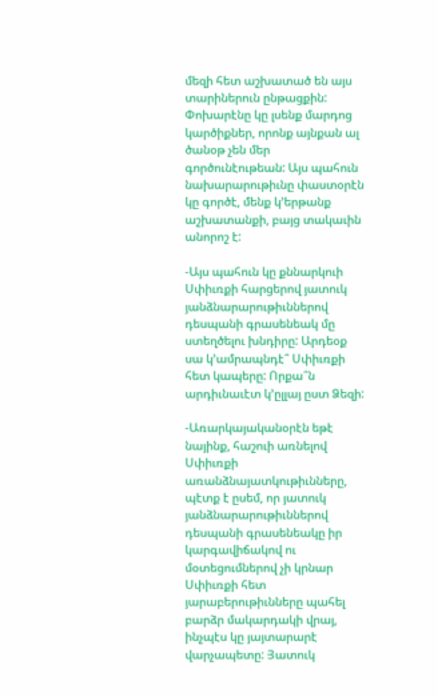մեզի հետ աշխատած են այս տարիներուն ընթացքին: Փոխարէնը կը լսենք մարդոց կարծիքներ, որոնք այնքան ալ ծանօթ չեն մեր գործունէութեան: Այս պահուն նախարարութիւնը փաստօրէն կը գործէ, մենք կ’երթանք աշխատանքի, բայց տակաւին անորոշ է:

-Այս պահուն կը քննարկուի Սփիւռքի հարցերով յատուկ յանձնարարութիւններով դեսպանի գրասենեակ մը ստեղծելու խնդիրը: Արդեօք սա կ’ամրապնդէ՞ Սփիւռքի հետ կապերը: Որքա՞ն արդիւնաւէտ կ’ըլլայ ըստ Ձեզի:

-Առարկայականօրէն եթէ նայինք, հաշուի առնելով Սփիւռքի առանձնայատկութիւնները, պէտք է ըսեմ, որ յատուկ յանձնարարութիւններով դեսպանի գրասենեակը իր կարգավիճակով ու մօտեցումներով չի կրնար Սփիւռքի հետ յարաբերութիւնները պահել բարձր մակարդակի վրայ, ինչպէս կը յայտարարէ վարչապետը: Յատուկ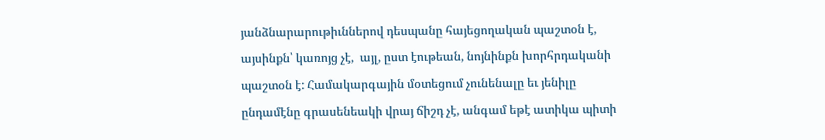յանձնարարութիւններով դեսպանը հայեցողական պաշտօն է, այսինքն՝ կառոյց չէ,  այլ, ըստ էութեան, նոյնինքն խորհրդականի պաշտօն է: Համակարգային մօտեցում չունենալը եւ յենիլը ընդամէնը գրասենեակի վրայ ճիշդ չէ, անգամ եթէ ատիկա պիտի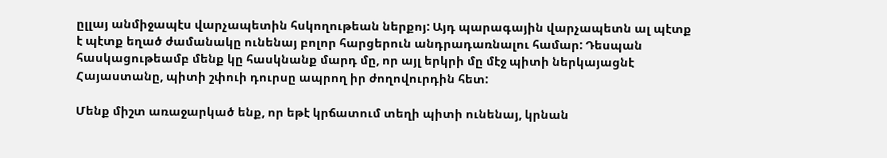ըլլայ անմիջապէս վարչապետին հսկողութեան ներքոյ: Այդ պարագային վարչապետն ալ պէտք է պէտք եղած ժամանակը ունենայ բոլոր հարցերուն անդրադառնալու համար: Դեսպան հասկացութեամբ մենք կը հասկնանք մարդ մը, որ այլ երկրի մը մէջ պիտի ներկայացնէ Հայաստանը, պիտի շփուի դուրսը ապրող իր ժողովուրդին հետ:

Մենք միշտ առաջարկած ենք, որ եթէ կրճատում տեղի պիտի ունենայ, կրնան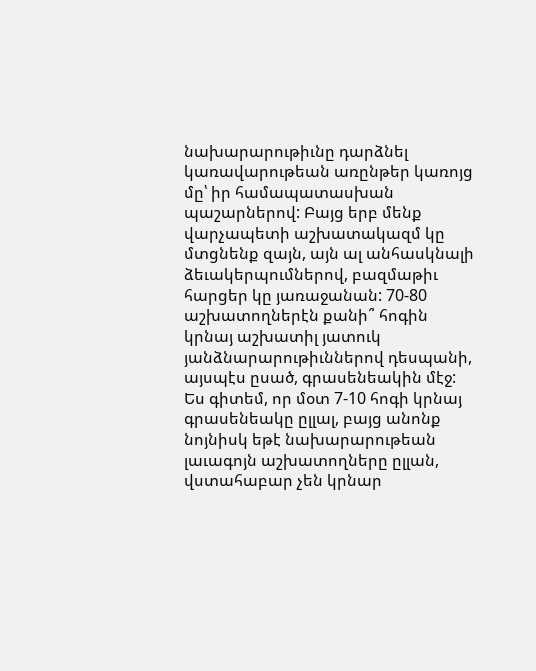նախարարութիւնը դարձնել կառավարութեան առընթեր կառոյց մը՝ իր համապատասխան պաշարներով: Բայց երբ մենք վարչապետի աշխատակազմ կը մտցնենք զայն, այն ալ անհասկնալի ձեւակերպումներով, բազմաթիւ հարցեր կը յառաջանան: 70-80 աշխատողներէն քանի՞ հոգին կրնայ աշխատիլ յատուկ յանձնարարութիւններով դեսպանի, այսպէս ըսած, գրասենեակին մէջ: Ես գիտեմ, որ մօտ 7-10 հոգի կրնայ գրասենեակը ըլլալ, բայց անոնք նոյնիսկ եթէ նախարարութեան  լաւագոյն աշխատողները ըլլան, վստահաբար չեն կրնար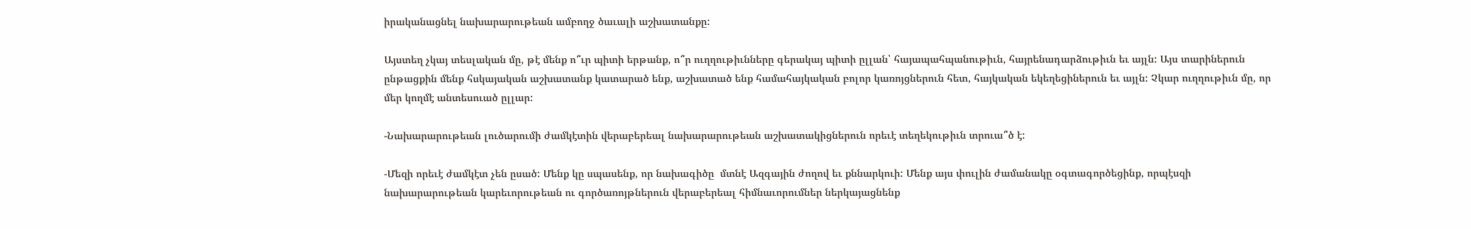իրականացնել նախարարութեան ամբողջ ծաւալի աշխատանքը:

Այստեղ չկայ տեսլական մը, թէ մենք ո՞ւր պիտի երթանք, ո՞ր ուղղութիւնները գերակայ պիտի ըլլան՝ հայապահպանութիւն, հայրենադարձութիւն եւ այլն: Այս տարիներուն ընթացքին մենք հսկայական աշխատանք կատարած ենք, աշխատած ենք համահայկական բոլոր կառոյցներուն հետ, հայկական եկեղեցիներուն եւ այլն: Չկար ուղղութիւն մը, որ մեր կողմէ անտեսուած ըլլար:

-Նախարարութեան լուծարումի ժամկէտին վերաբերեալ նախարարութեան աշխատակիցներուն որեւէ տեղեկութիւն տրուա՞ծ է:

-Մեզի որեւէ ժամկէտ չեն ըսած: Մենք կը սպասենք, որ նախագիծը  մտնէ Ազգային ժողով եւ քննարկուի: Մենք այս փուլին ժամանակը օգտագործեցինք, որպէսզի նախարարութեան կարեւորութեան ու գործառոյթներուն վերաբերեալ հիմնաւորումներ ներկայացնենք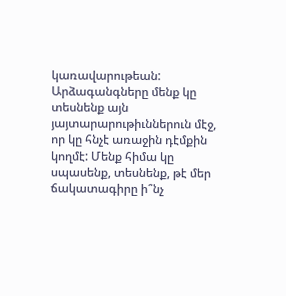կառավարութեան: Արձագանգները մենք կը տեսնենք այն յայտարարութիւններուն մէջ, որ կը հնչէ առաջին դէմքին կողմէ: Մենք հիմա կը սպասենք, տեսնենք, թէ մեր ճակատագիրը ի՞նչ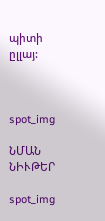պիտի ըլլայ:



spot_img

ՆՄԱՆ ՆԻՒԹԵՐ

spot_img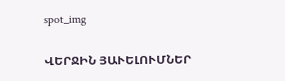spot_img

ՎԵՐՋԻՆ ՅԱՒԵԼՈՒՄՆԵՐ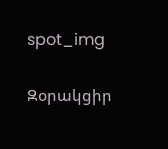spot_img

Զօրակցիր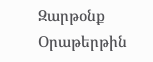Զարթօնք Օրաթերթին